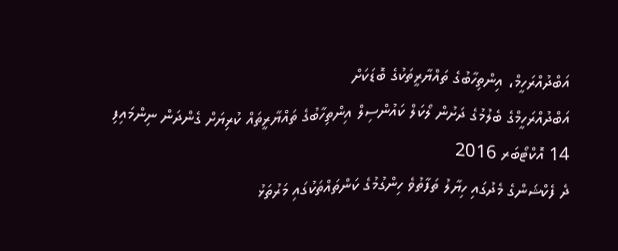އަބްދުއްރަހީމް، އިންތިހާބުގެ ތައްޔާރީތަކުގެ ބޮޑަކަށް
އަބްދުއްރަހީމްގެ ބެލުމުގެ ދަށުން ލޯކަލް ކައުންސިލް އިންތިހާބުގެ ތައްޔާރީތައް ކުރިޔަށް ގެންދަން ނިންމައިފި
14 އޮކްޓޯބަރ 2016
ދެ ފެކްޝަންގެ މެދުގައި ހިޔާލު ތަފާތުވެ ހިންގުމުގެ ކަންތައްތަކުގައި މަރުތަޅު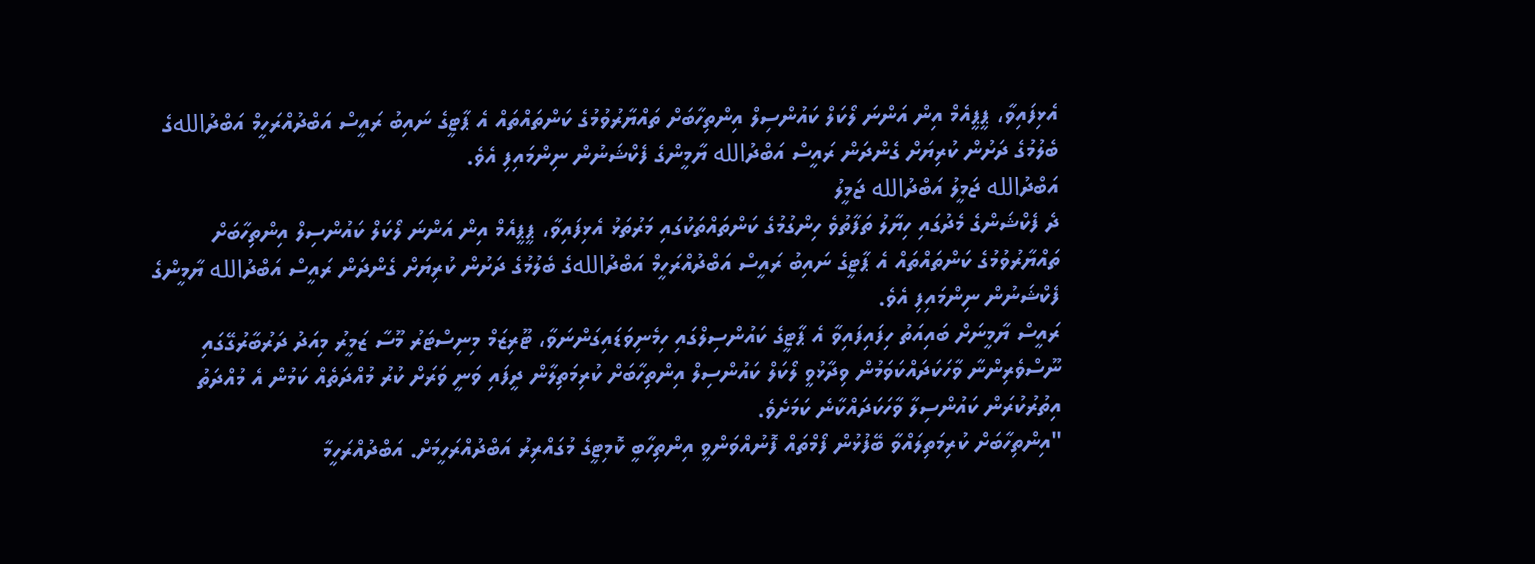އެޅިފައިވާ، ޕީޕީއެމް އިން އަންނަ ލޯކަލް ކައުންސިލް އިންތިހާބަށް ތައްޔާރުވުމުގެ ކަންތައްތައް އެ ޕާޓީގެ ނައިބު ރައީސް އަބްދުއްރަހީމް އަބްދުاللهގެ ބެލުމުގެ ދަށުން ކުރިޔަށް ގެންދަން ރައީސް އަބްދުالله ޔާމީންގެ ފެކްޝަނުން ނިންމައިފި އެވެ.
އަބްދުالله ޖަމީލު އަބްދުالله ޖަމީލު
ދެ ފެކްޝަންގެ މެދުގައި ހިޔާލު ތަފާތުވެ ހިންގުމުގެ ކަންތައްތަކުގައި މަރުތަޅު އެޅިފައިވާ، ޕީޕީއެމް އިން އަންނަ ލޯކަލް ކައުންސިލް އިންތިހާބަށް ތައްޔާރުވުމުގެ ކަންތައްތައް އެ ޕާޓީގެ ނައިބު ރައީސް އަބްދުއްރަހީމް އަބްދުاللهގެ ބެލުމުގެ ދަށުން ކުރިޔަށް ގެންދަން ރައީސް އަބްދުالله ޔާމީންގެ ފެކްޝަނުން ނިންމައިފި އެވެ.
ރައީސް ޔާމީނަށް ބައިއަތު ހިފައިފައިވާ އެ ޕާޓީގެ ކައުންސިލްގައި ހިމެނިވަޑައިގަންނަވާ، ޓޫރިޒަމް މިނިސްޓަރު މޫސާ ޒަމީރު މިއަދު ދަރުބާރުގޭގައި ނޫސްވެރިންނާ ވާހަކަދައްކަވަމުން ވިދާޅުވީ ލޯކަލް ކައުންސިލް އިންތިހާބަށް ކުރިމަތިލާން ދީފައި ވަނީ ވަރަށް ކުރު މުއްދަތެއް ކަމުން އެ މުއްދަތު އިތުރުކުރަން ކައުންސިލާ ވާހަކަދައްކާނެ ކަމަށެވެ.
"އިންތިހާބަށް ކުރިމަތިލައްވާ ބޭފުޅުން ފޯމްތައް ފޮނުއްވަންވީ އިންތިހާބީ ކޮމިޓީގެ މުގައްރިރު އަބްދުއްރަހީމަށް. އަބްދުއްރަހީމާ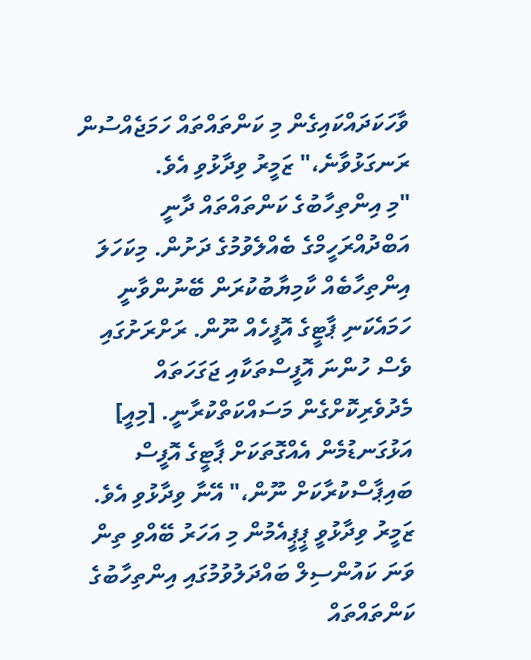ވާހަކަދައްކައިގެން މި ކަންތައްތައް ހަމަޖެއްސުން ރަނގަޅުވާނެ،" ޒަމީރު ވިދާޅުވި އެވެ.
"މި އިންތިހާބުގެ ކަންތައްތައް ދާނީ އަބްދުއްރަހީމްގެ ބެއްލެވުމުގެ ދަށުން. މިކަހަލަ އިންތިހާބެއް ކާމިޔާބުކުރަން ބޭނުންވާނީ ހަމައެކަނި ޕާޓީގެ އޮފީހެއް ނޫން. ރަށްރަށުގައި ވެސް ހުންނަ އޮފީސްތަކާއި ޖަގަހަތައް މެދުވެރިކޮށްގެން މަސައްކަތްކުރާނީ. [މިއީ] އަޅުގަނޑުމެން އެއްގޮތަކަށް ޕާޓީގެ އޮފީސް ބައިޕާސްކުރާކަށް ނޫން،" އޭނާ ވިދާޅުވި އެވެ.
ޒަމީރު ވިދާޅުވީ ޕީޕީއެމުން މި އަހަރު ބޭއްވި ތިން ވަނަ ކައުންސިލް ބައްދަލުވުމުގައި އިންތިހާބުގެ ކަންތައްތައް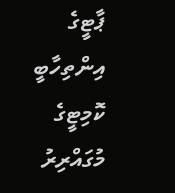ޕާޓީގެ އިންތިހާބީ ކޮމިޓީގެ މުގައްރިރު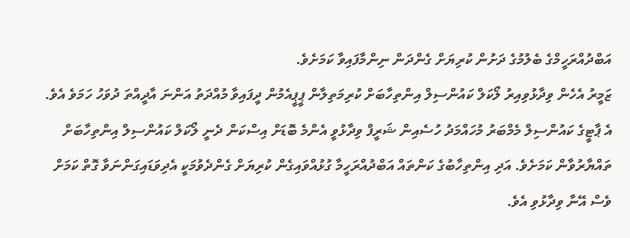އަބްދުއްރަހީމްގެ ބެލުމުގެ ދަށުން ކުރިޔަށް ގެންދަން ނިންމާފައިވާ ކަމަށެވެ.
ޒަމީރު އެހެން ވިދާޅުވިއިރު ލޯކަލް ކައުންސިލް އިންތިހާބަށް ކުރިމަތިލާން ޕީޕީއެމުން ދީފައިވާ މުއްދަތު އަންނަ އާދީއްތަ ދުވަހު ހަމަވެ އެވެ.
އެ ޕާޓީގެ ކައުންސިލް މެމްބަރު މުހައްމަދު ހުސެއިން ޝަރީފް ވިދާޅުވީ އެންމެ ބޮޑަށް އިސްކަން ދެނީ ލޯކަލް ކައުންސިލް އިންތިހާބަށް ތައްޔާރުވާން ކަމަށެވެ. އަދި އިންތިހާބުގެ ކަންތައް އަބްދުއްރަހީމާ ގުޅުއްވައިގެން ކުރިޔަށް ގެންދެވުމަކީ އެދިވަޑައިގަންނަވާ ގޮތް ކަމަށް ވެސް އޭނާ ވިދާޅުވި އެވެ.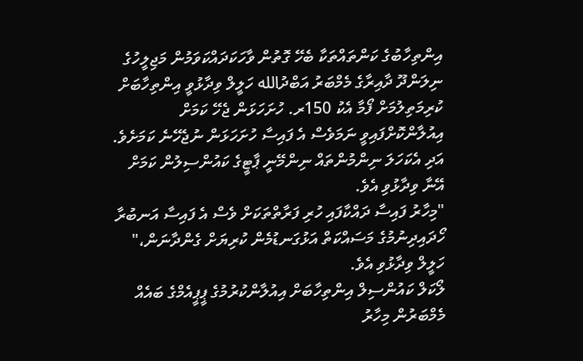އިންތިހާބުގެ ކަންތައްތަކާ ބެހޭ ގޮތުން ވާހަކަދައްކަވަމުން މަޖިލީހުގެ ނިލަންދޫ ދާއިރާގެ މެމްބަރު އަބްދުالله ހަލީލް ވިދާޅުވީ އިންތިހާބަށް ކުރިމަތިލުމަށް ފޯމާ އެކު 150ރ. ހުށަހަޅަން ޖެހޭ ކަމަށް އިއުލާންކޮށްފައިވީ ނަމަވެސް އެ ފައިސާ ހުށަހަޅަން ނުޖެހޭނެ ކަމަށެވެ. އަދި އެކަހަލަ ނިންމުންތައް ނިންމޭނީ ޕާޓީގެ ކައުންސިލުން ކަމަށް އޭނާ ވިދާޅުވި އެވެ.
"މިހާރު ފައިސާ ދައްކާފައި ހުރި ފަރާތްތަކަށް ވެސް އެ ފައިސާ އަނބުރާ ހޯދައިދިނުމުގެ މަސައްކަތް އަޅުގަނޑުމެން ކުރިޔަށް ގެންދާނަން،" ހަލީލް ވިދާޅުވި އެވެ.
ލޯކަލް ކައުންސިލް އިންތިހާބަށް އިއުލާންކުރުމުގެ ޕީޕީއެމްގެ ބައެއް މެމްބަރުން މިހާރު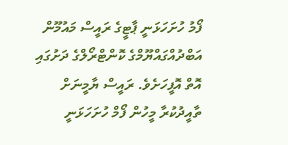ފޯމު ހުށަހަޅަނީ ޕާޓީގެ ރައީސް މައުމޫން އަބްދުއްގައްޔޫމްގެ ކޮންޓްރޯލްގެ ދަށުގައި އޮތް އޮފީހަށެވެ. ރައީސް ޔާމީނަށް ތާއީދުކުރާ މީހުން ފޯމް ހުށަހަޅަނީ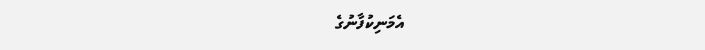އެމަނިކުފާނުގެ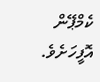ކެމްޕޭން އޮފީހަށެވެ.